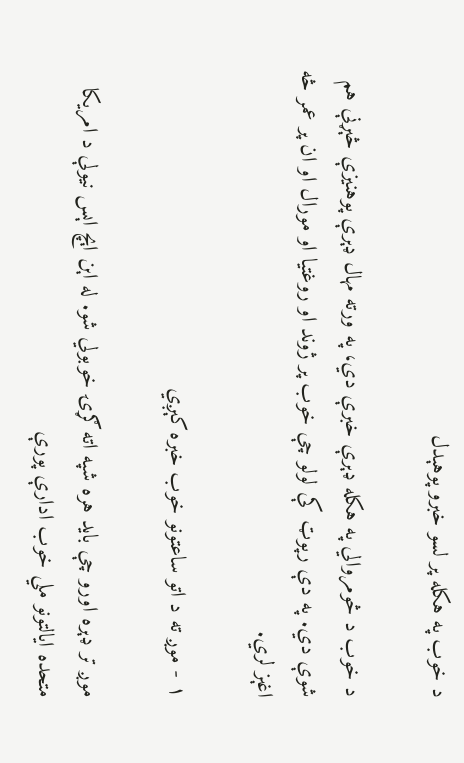د خوب په هکله پر لسو خبرو پوهېدل

د خوب د څومروالي په هکله ډېرې خبرې دي، په ورته مهال ډېرې پوهنیزې څېړنې هم شوې دي. په دې رپوټ کې لولو چې خوب پر ژوند او روغتیا او مورال او ان پر عمر څه اغېز لري.

۱ - موږ ته د اتو ساعتونو خوب خبره کېږي

موږ تر ډېره اورو چې باید هره شپه اته ګړۍ خوبولي شو. له اېن اېچ اېس نیولې د امریکا متحده ایالتونو ملي خوب ادارې پورې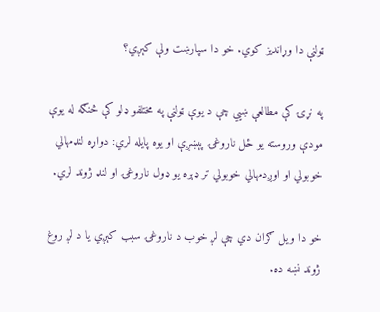ټولنې دا وړاندیز کوي. خو دا سپارښت ولې کېږي؟

په نړۍ کې مطالعې ښيي چې د یوې ټولنې په مختلفو ډلو کې څنګه له یوې مودې وروسته یو ځل ناروغۍ پېښږې او یوه پایله لري: دواړه لنډمهالي خوبولي او اوږدمهالي خوبولي تر ډېره یو ډول ناروغۍ او لنډ ژوند لري.

خو دا ویل ګران دي چې لږ خوب د ناروغۍ سبب کېږي یا د لږ روغ ژوند نښه ده.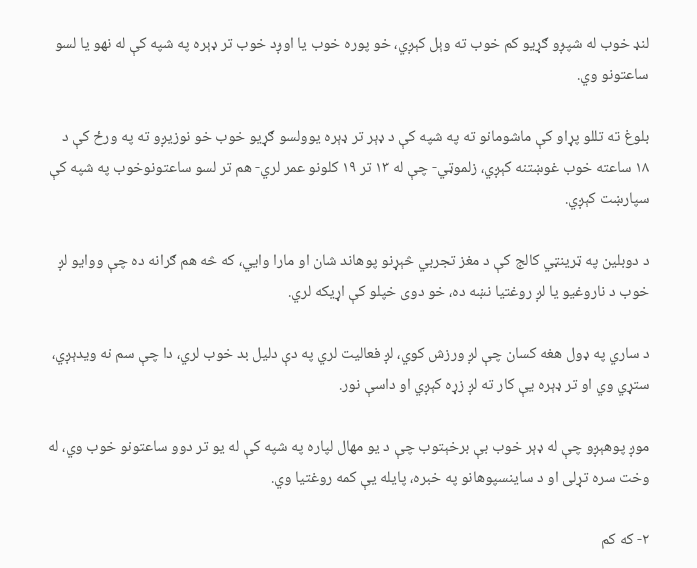لنډ خوب له شپږو ګړیو کم خوب ته وېل کېږي، خو پوره خوب یا اوږد خوب تر ډېره په شپه کې له نهو یا لسو ساعتونو وي.

بلوغ ته تللو پړاو کې ماشومانو ته په شپه کې د ډېر تر ډېره یوولسو ګړیو خوب خو نوزیږو ته په ورځ کې د ۱۸ ساعته خوب غوښتنه کېږي، زلموټي- چې له ۱۳ تر ۱۹ کلونو عمر لري- هم تر لسو ساعتونوخوب په شپه کې سپارښت کېږي.

د دوبلین په ټرینټي کالج کې د مغز تجربي څېړنو پوهاند شان او مارا وايي، که څه هم ګرانه ده چې ووایو لږ خوب د ناروغیو یا لږ روغتیا نښه ده، خو دوی خپلو کې اړیکه لري.

د ساري په ډول هغه کسان چې لږ ورزش کوي، لږ فعالیت لري په دې دلیل بد خوب لري، دا چې سم نه ویدېږي، ستړي وي او تر ډېره یې کار ته لږ زړه کېږي او داسې نور.

موږ پوهېږو چې له ډېر خوب بې برخېتوب چې د یو مهال لپاره په شپه کې له یو تر دوو ساعتونو خوب وي، له وخت سره تړلی او د ساینسپوهانو په خبره، پایله یې کمه روغتیا وي.

۲- که کم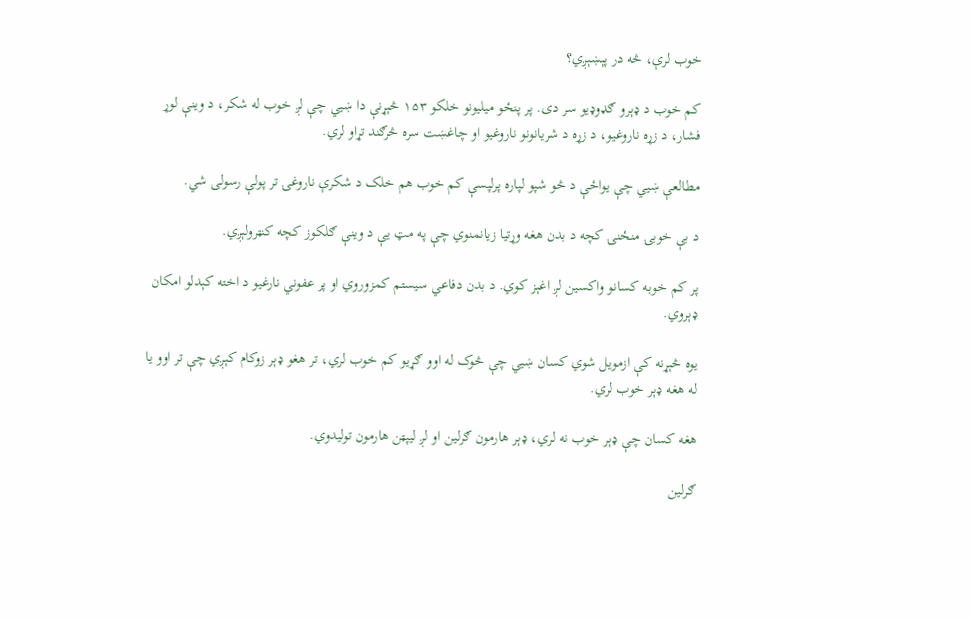خوب لرې، څه در پېښېږي؟

کم خوب د ډېرو ګډوډیو سر دی. پر پنځو میلیونو خلکو ۱۵۳ څېړنې دا ښيي چې لږ خوب له شکر، د وینې لوړ فشار، د زړه ناروغیو، د زړه د شریانونو ناروغیو او چاغښت سره څرګند تړاو لري.

مطالعې ښيي چې یواځې د څو شپو لپاره پرلپسې کم خوب هم خلک د شکرې ناروغۍ تر پولې رسولی شي.

د بې خوبۍ منځنۍ کچه د بدن هغه وړتیا زیانمنوي چې په مټ یې د وینې ګلکوز کچه کنټرولېږي.

پر کم خوبه کسانو واکسین لږ اغېز کوي. د بدن دفاعي سیستم کمزوروي او پر عفوني نارغیو د اخته کېدلو امکان ډېروي.

یوه څېړنه کې ازمویل شوي کسان ښيي چې څوک له اوو ګړیو کم خوب لري، تر هغو ډېر زوکام کېږي چې تر اوو یا له هغه ډېر خوب لري.

هغه کسان چې ډېر خوب نه لري، ‌‌ډېر هارمون ګرلین او لږ لیپټن هارمون تولیدوي.

ګرلین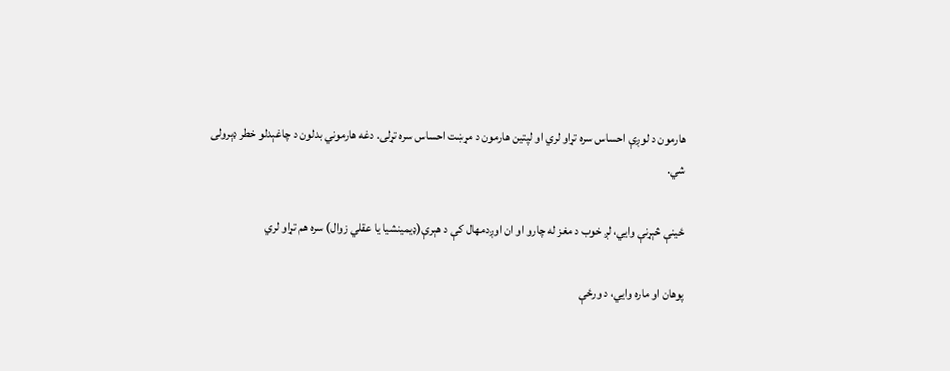هارمون د لوږې احساس سره تړاو لري او لپتین هارمون د مړښت احساس سره تړلی. دغه هارموني بدلون د چاغېدلو خطر ډېرولی شي.

ځینې څېړنې وايي، لږ خوب د مغز له چارو او ان اوږدمهال کې د هېرې(ډیمینشیا یا عقلي زوال) سره هم تړاو لري

پوهان او ماره وايي، د ورځې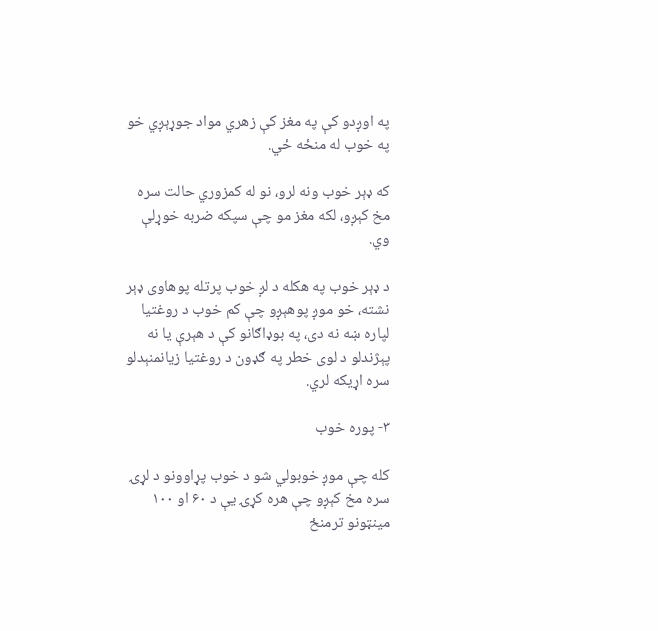په اوږدو کې په مغز کې زهري مواد جوړېږي خو په خوب له منځه ځي.

که ډېر خوب ونه لرو، نو له کمزوري حالت سره مخ کېږو، لکه مغز مو چې سپکه ضربه خوړلې وي.

د ډېر خوب په هکله د لږ خوب پرتله پوهاوی ډېر نشته، خو موږ پوهېږو چې کم خوب د روغتیا لپاره ښه نه دی، په بوډاګانو کې د هېرې یا نه پېژندلو د لوی خطر په ګډون د روغتیا زیانمنېدلو سره اړیکه لري.

۳- پوره خوب

کله چې موږ خوبولي شو د خوب پړاوونو د لړۍ سره مخ کېږو چې هره کړۍ یې د ۶۰ او ۱۰۰ مینټونو ترمنځ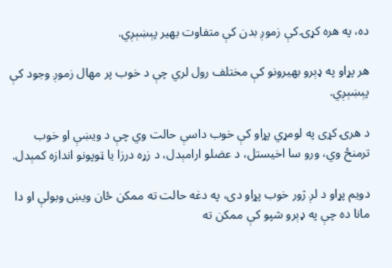ده، په هره کړۍ کې زموږ بدن کې متفاوت بهیر پېښېږي.

هر پړاو په ډېرو بهیرونو کې مختلف رول لري چې د خوب پر مهال زموږ وجود کې پېښېږي.

د هرۍ کړی په لومړي پړاو کې خوب داسې حالت وي چې د ویښې او خوب ترمنځ وي، ورو سا اخیستل، د عضلو ارامېدل، د زړه درزا یا ټوپونو اندازه کمېدل.

دویم پړاو د لږ ژور خوب پړاو دی، په دغه حالت ته ممکن ځان ویښ وبولې او دا مانا ده چې په ډېرو شپو کې ممکن ته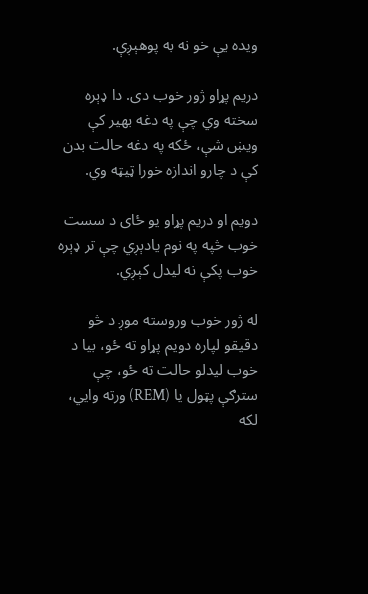ویده یې خو نه به پوهېږې.

دریم پړاو ژور خوب دی. دا ډېره سخته وي چې په دغه بهیر کې ویښ شې، ځکه په دغه حالت بدن کې د چارو اندازه خورا ټیټه وي.

دویم او دریم پړاو یو ځای د سست خوب څپه په نوم یادېږي چې تر ډېره خوب پکې نه لیدل کېږي.

له ژور خوب وروسته موږ د څو دقیقو لپاره دویم پړاو ته ځو، بیا د خوب لیدلو حالت ته ځو، چې سترګې پټول یا (REM) ورته وايي، لکه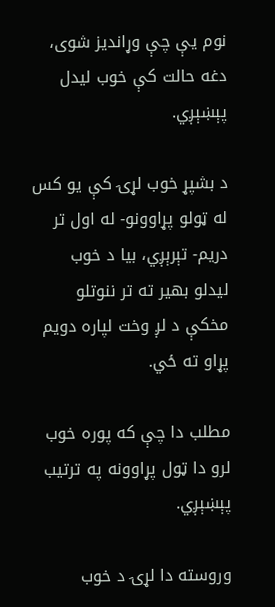نوم یې چې وړاندیز شوی، دغه حالت کې خوب لیدل پېښېږي.

د بشپړ خوب لړۍ کې یو کس له ټولو پړاوونو- له اول تر دریم- تېرېږي، بیا د خوب لیدلو بهیر ته تر ننوتلو مخکې د لږ وخت لپاره دویم پړاو ته ځي.

مطلب دا چې که پوره خوب لرو دا ټول پړاوونه په ترتیب پېښېږي.

وروسته دا لړۍ د خوب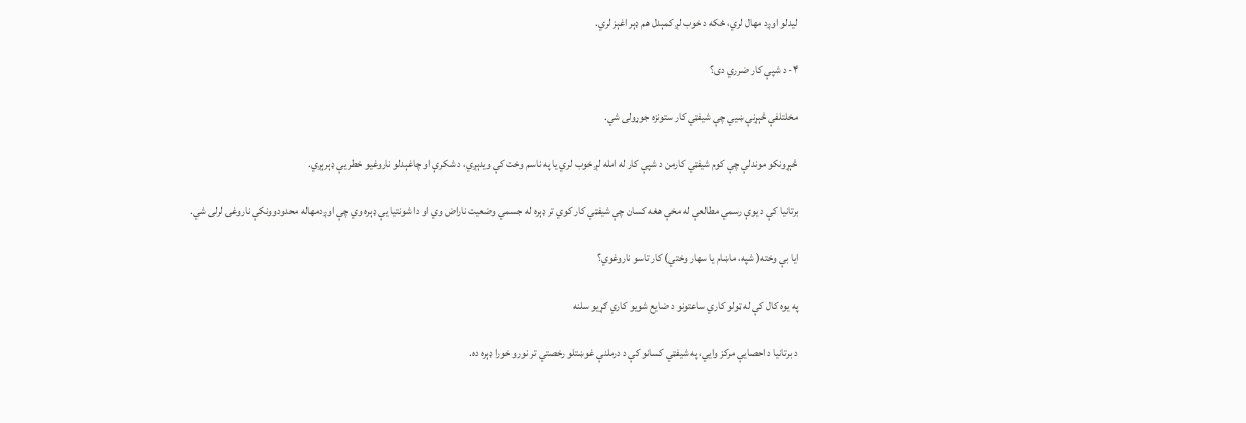لیدلو اوږد مهال لري، ځکه د خوب لږ کمېدل هم ډېر اغېز لري.

۴- د شپې کار ضرري دی؟

مخلتلفې څېړنې ښيي چې شیفټي کار ستونزه جوړولی شي.

څېړونکو موندلې چې کوم شیفټي کارمن د شپې کار له امله لږ خوب لري یا په ناسم وخت کې ویدېږي، د شکرې او چاغېدلو ناروغیو خطر یې ډېرېږي.

برتانیا کې د یوې رسمي مطالعې له مخې هغه کسان چې شیفټي کار کوي تر ډېره له جسمي وضعیت ناراض وي او دا شونتیا یې ډېره وي چې اوږدمهاله محدودوونکې ناروغۍ لرلی شي.

ایا بې وخته( شپه، ماښام یا سهار وختي) کار تاسو ناروغوي؟

په یوه کال کې له ټولو کاري ساعتونو د ضایع شویو کاري ګړیو سلنه

د برتانیا د احصایې مرکز وايي، په شیفټي کسانو کې د درملنې غوښتلو رخصتي تر نورو خورا ډېره ده.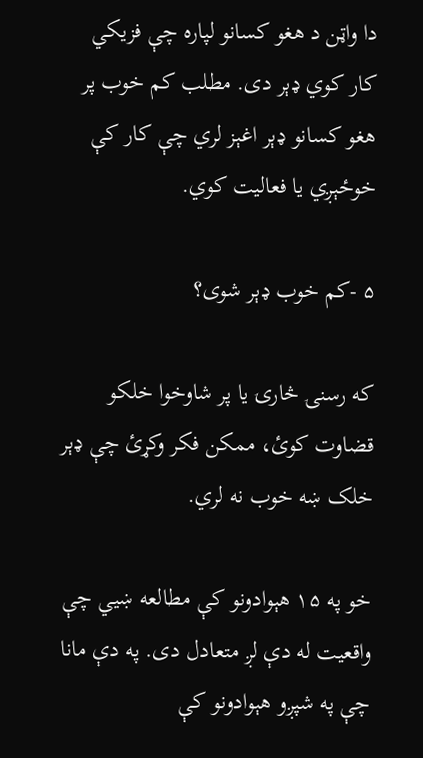دا واټن د هغو کسانو لپاره چې فزیکي کار کوي ډېر دی. مطلب کم خوب پر هغو کسانو ډېر اغېز لري چې کار کې خوځېږي یا فعالیت کوي.

۵ -کم خوب ډېر شوی؟

که رسنۍ څارۍ یا پر شاوخوا خلکو قضاوت کوئ، ممکن فکر وکړئ چې ډېر خلک ښه خوب نه لري.

خو په ۱۵ هېوادونو کې مطالعه ښيي چې واقعیت له دې لږ متعادل دی. په دې مانا چې په شپږو هېوادونو کې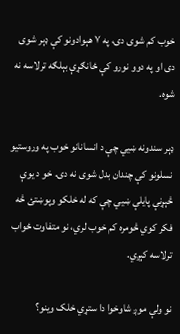خوب کم شوی دی، په ۷ هېوادونو کې ډېر شوی دی او په دوو نورو کې ځانګړې بېلګه ترلاسه نه شوه.

ډېر سندونه ښيي چې د انسانانو خوب په وروستیو نسلونو کې چندان بدل شوی نه دی. خو د یوې څېړنې پایلې ښيي چې که له خلکو وپوښتئ څه فکر کوي څومره کم خوب لري، نو متفاوت ځواب ترلاسه کېږي.

نو ولې موږ شاوخوا دا ستړي خلک وینو؟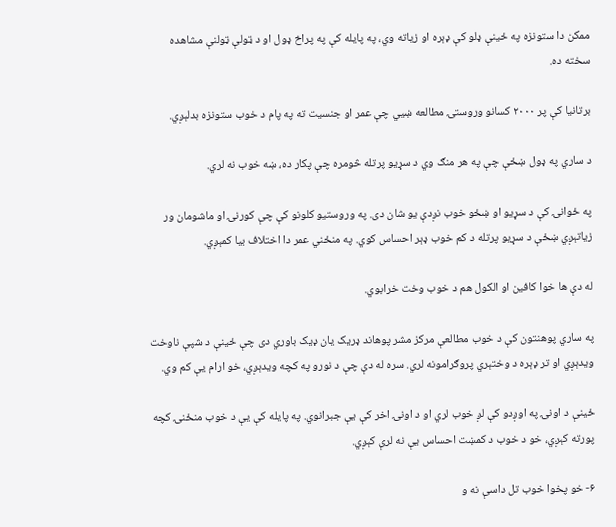ممکن دا ستونزه په ځینې ډلو کې ډېره او زیاته وي، په پایله کې په پراخ ډول او د ټولې ټولنې مشاهده سخته ده.

برتانیا کې پر ۲۰۰۰ کسانو وروستۍ مطالعه ښيي چې عمر او جنسیت ته په پام د خوب ستونزه بدلېږي.

د ساري په ډول ښځې چې په هر منګ وي د سړیو پرتله څومره چې پکار ده، ښه خوب نه لري.

په ځوانۍ کې د سړیو او ښځو خوب نږدې یو شان دی. په وروستیو کلونو کې چې کورنۍ او ماشومان ور زیاتېږي ښځې د سړیو پرتله د کم خوب ډېر احساس کوي. په منځني عمر دا اختلاف بیا کمېږي.

له دې ها خوا کافین او الکول هم د خوب وخت خرابوي.

په ساري پوهنتون کې د خوب مطالعې مرکز مشر پوهاند ډریک یان ډیک باوري دی چې ځینې د شپې ناوخت ویدېږي او تر ډېره د وختېري پروګرامونه لري. سره له دې چې د نورو په کچه ویدېږي، خو ارام یې کم وي.

ځینې د اونۍ په اوږدو کې لږ خوب لري او د اونۍ اخر کې یې جبرانوي. په پایله کې یې د خوب منځنۍ کچه پورته کېږي، خو د خوب د کمښت احساس یې نه لرې کېږي.

۶- خو پخوا خوب تل داسې نه و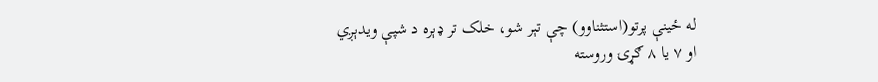له ځینې پرتو(استثناوو) چې تېر شو، خلک تر ډېره د شپې ویدېږي او ۷ یا ۸ ګړۍ وروسته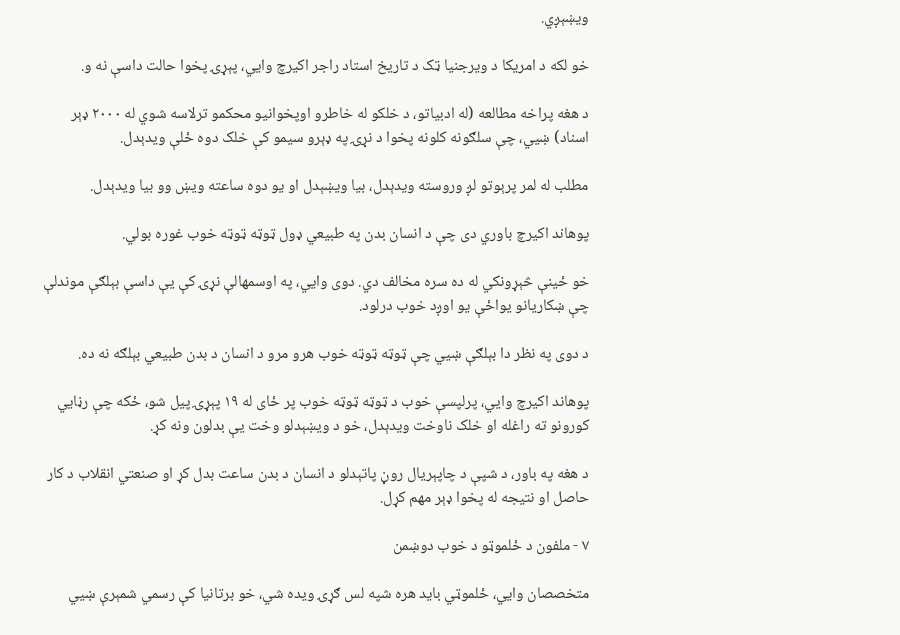ویښېږي.

خو لکه د امریکا د ویرجنیا ټک د تاریخ استاد راجر اکیرچ وايي، پېړۍ پخوا حالت داسې نه و.

د هغه پراخه مطالعه (له ادبیاتو، د خلکو له خاطرو اوپخوانیو محکمو ترلاسه شوي له ۲۰۰۰ ډېر اسناد) ښيي، چې سلګونه کلونه پخوا د نړۍ په ډېرو سیمو کې خلک دوه ځلې ویدېدل.

مطلب له لمر پرېوتو لږ وروسته ویدېدل، بیا ویښېدل او یو دوه ساعته ویښ وو بیا ویدېدل.

پوهاند اکیرچ باوري دی چې د انسان بدن په طبیعي ډول ټوټه ټوټه خوب غوره بولي.

خو ځینې څېړونکي له ده سره مخالف دي. دوی وايي، په اوسمهالې نړۍ کې یې داسې بېلګې موندلې چې ښکاریانو یواځې یو اوږد خوب درلود.

د دوی په نظر دا بېلګې ښيي چې ټوټه ټوټه خوب هرو مرو د انسان د بدن طبیعي بېلګه نه ده.

پوهاند اکیرچ وايي، پرلپسې خوب د ټوټه ټوټه خوب پر ځای له ۱۹ پېړۍ پیل شو، ځکه چې رڼايي کورونو ته راغله او خلک ناوخت ویدېدل، خو د ویښېدلو وخت یې بدلون ونه کړ.

د هغه په باور، د شپې د چاپېریال روڼ پاتېدلو د انسان د بدن ساعت بدل کړ او صنعتي انقلاب د کار حاصل او نتیجه له پخوا ډېر مهم کړل.

۷ - ملفون د ځلموټو د خوب دوښمن

متخصصان وايي، ځلموټي باید هره شپه لس ګړۍ ویده شي، خو برتانیا کې رسمي شمېرې ښيي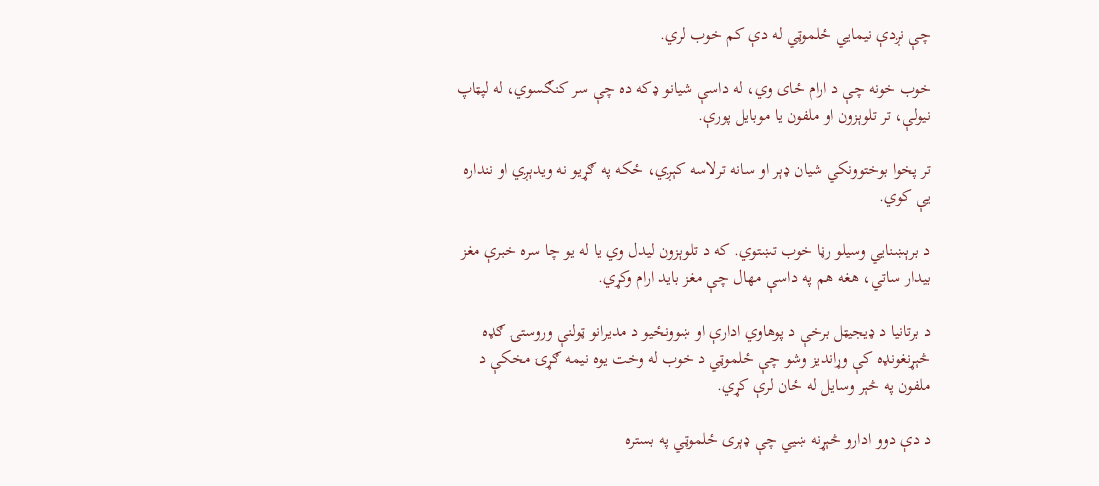چې نږدې نیمايي ځلموټي له دې کم خوب لري.

خوب خونه چې د ارام ځای وي، له داسې شیانو ډکه ده چې سر کنګسوي، له لپټاپ نیولې، تر تلوېزون او ملفون یا موبایل پورې.

تر پخوا بوختوونکي شیان ډېر او سانه ترلاسه کېږي، ځکه په ګړیو نه ویدېږي او ننداره یې کوي.

د برېښنايي وسیلو رڼا خوب تښتوي. که د تلوېزون لیدل وي یا له یو چا سره خبرې مغز بیدار ساتي، هغه هم په داسې مهال چې مغز باید ارام وکړي.

د برتانیا د ډیجیټل برخې د پوهاوي ادارې او ښوونځیو د مدیرانو ټولنې وروستۍ ګډه څېړنغونډه کې وړاندیز وشو چې ځلموټي د خوب له وخت یوه نیمه ګړۍ مخکې د ملفون په څېر وسایل له ځان لرې کړي.

د دې دوو ادارو څېړنه ښيي چې ډېری ځلموټي په بستره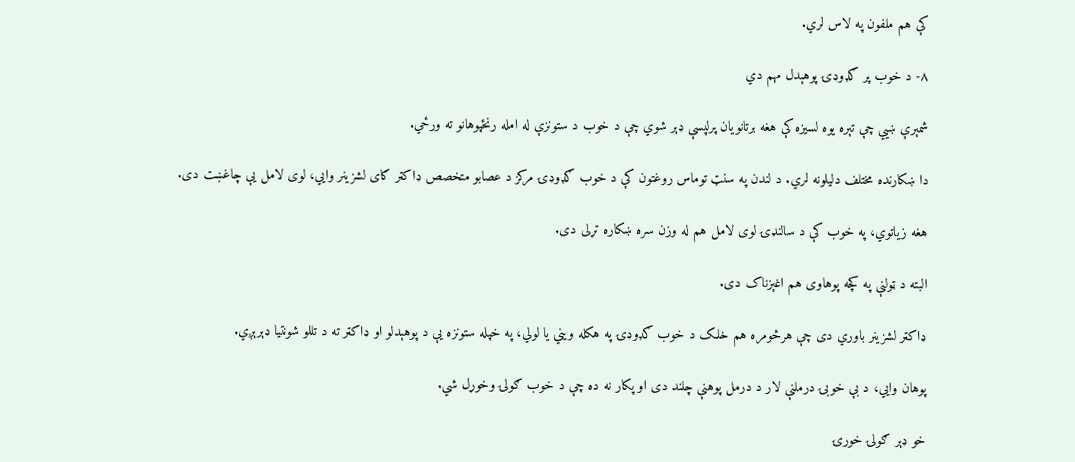کې هم ملفون په لاس لري.

۸- د خوب پر ګډوډۍ پوهېدل مهم دي

شمېرې ښيي چې تېره یوه لسیزه کې هغه برتانویان پرلپسې ډېر شوي چې د خوب د ستونزې له امله رنځپوهانو ته ورځي.

دا ښکارنده مختلف دلیلونه لري. د لندن په سنټ توماس روغتون کې د خوب ګډوډۍ مرکز د عصابو متخصص ډاکټر ګای لشزینر وايي، لوی لامل یې چاغښت دی.

هغه زیاتوي، په خوب کې د سالنډۍ لوی لامل هم له وزن سره ښکاره تړلی دی.

البته د ټولنې په کچه پوهاوی هم اغېزناک دی.

ډاکټر لشزینر باوري دی چې هرڅومره هم خلک د خوب ګډوډۍ په هکله ویني یا لولي، په خپله ستونزه یې د پوهېدلو او ډاکټر ته د تللو شونتیا ډېرېږي.

پوهان وايي، د بې خوبۍ درملنې لار د درمل پوهنې چلند دی او پکار نه ده چې د خوب ګولۍ وخوړل شي.

خو ډېر ګولۍ خورۍ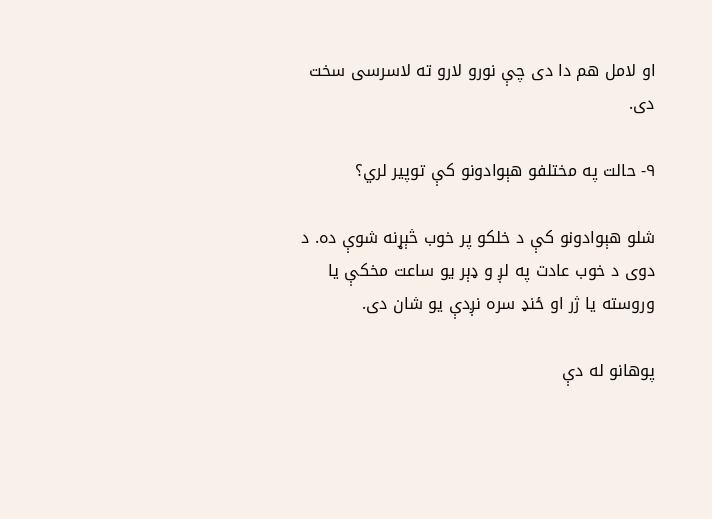او لامل هم دا دی چې نورو لارو ته لاسرسی سخت دی.

۹- حالت په مختلفو هېوادونو کې توپیر لري؟

شلو هېوادونو کې د خلکو پر خوب څېړنه شوې ده. د دوی د خوب عادت په لږ و ډېر یو ساعت مخکې یا وروسته یا ژر او ځنډ سره نږدې یو شان دی.

پوهانو له دې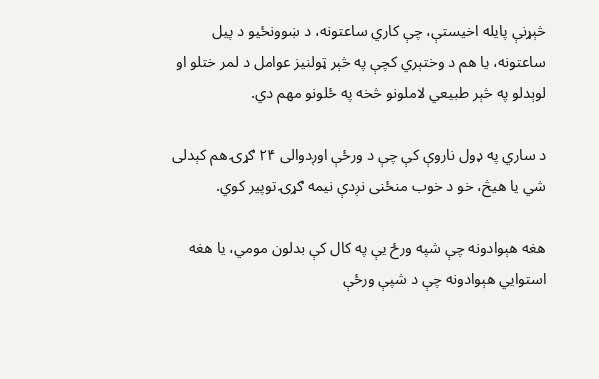څېړنې پایله اخیستې، چې کاري ساعتونه، د ښوونځیو د پیل ساعتونه، یا هم د وختېري کچې په څېر ټولنیز عوامل د لمر ختلو او لوېدلو په څېر طبیعي لاملونو څخه په ځلونو مهم دي.

د ساري په ډول ناروې کې چې د ورځې اوږدوالی ۲۴ ګړۍ هم کېدلی شي یا هیڅ، خو د خوب منځنی نږدې نیمه ګړۍ توپیر کوي.

هغه هېوادونه چې شپه ورځ یې په کال کې بدلون مومي، یا هغه استوايي هېوادونه چې د شپې ورځې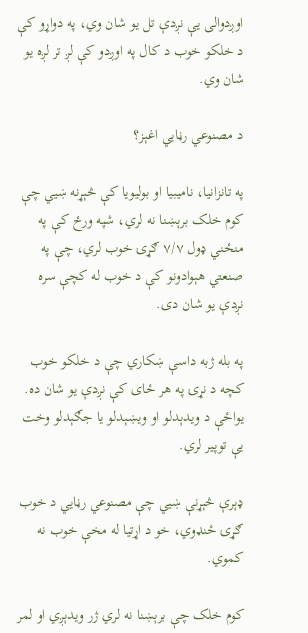اوږدوالی یې نږدې تل یو شان وي، په دواړو کې د خلکو خوب د کال په اوږدو کې لږ تر لږه یو شان وي.

د مصنوعي رڼايي اغېز؟

په تانزانیا، نامیبیا او بولیویا کې څېړنه ښيي چې کوم خلک برېښنا نه لري، شپه ورځ کې په منځني ډول ۷/۷ ګړۍ خوب لري، چې په صنعتي هېوادونو کې د خوب له کچې سره نږدې یو شان دی.

په بله ژبه داسې ښکاري چې د خلکو خوب کچه د نړۍ په هر ځای کې نږدې یو شان ده. یواځې د ویدېدلو او ویښېدلو یا جګېدلو وخت یې توپیر لري.

ډېرې څېړنې ښيي چې مصنوعي رڼايي د خوب ګړۍ ځنډوي، خو د اړتیا له مخې خوب نه کموي.

کوم خلک چې برېښنا نه لري ژر ویدېږي او لمر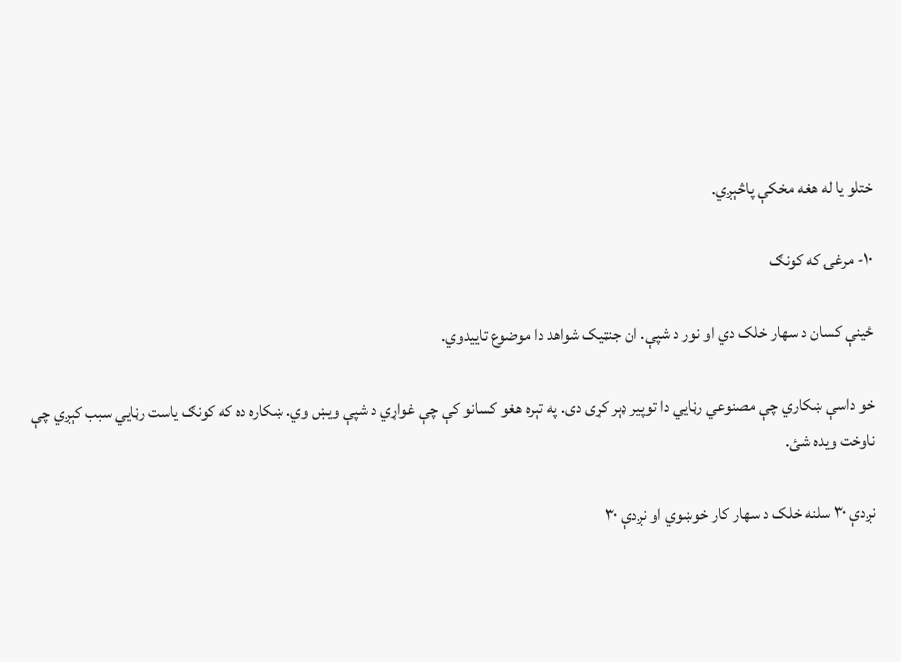ختلو یا له هغه مخکې پاڅېږي.

۱۰- مرغۍ که کونګ

ځینې کسان د سهار خلک دي او نور د شپې. ان جنټیک شواهد دا موضوع تاییدوي.

خو داسې ښکاري چې مصنوعي رڼايي دا توپیر ډېر کړی دی. په تېره هغو کسانو کې چې غواړي د شپې ویښ وي. ښکاره ده که کونګ یاست رڼايي سبب کېږي چې ناوخت ویده شئ.

نږدې ۳۰ سلنه خلک د سهار کار خوښوي او نږدې ۳۰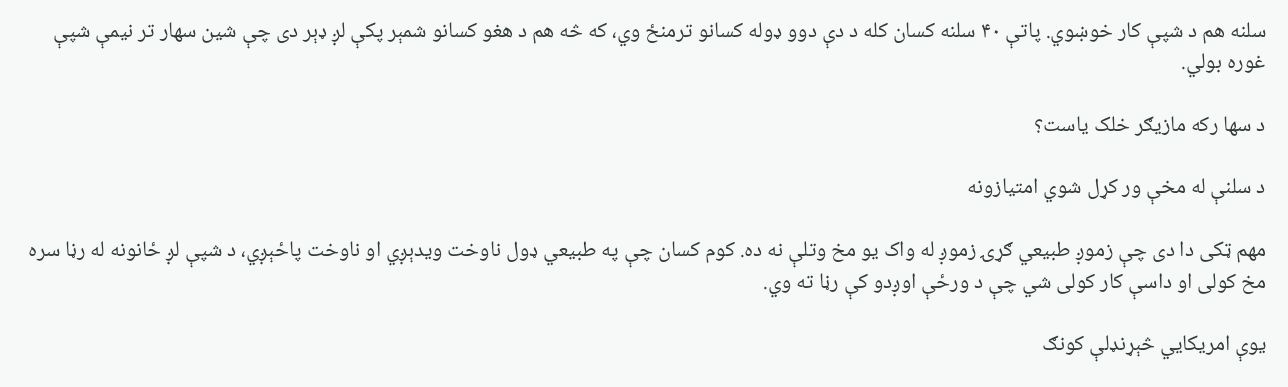سلنه هم د شپې کار خوښوي. پاتې ۴۰ سلنه کسان کله د دې دوو ډوله کسانو ترمنځ وي، که څه هم د هغو کسانو شمېر پکې لږ ډېر دی چې شین سهار تر نیمې شپې غوره بولي.

د سها رکه مازیګر خلک یاست؟

د سلنې له مخې ور کړل شوي امتیازونه

مهم ټکی دا دی چې زموږ طبیعي ګړۍ زموږ له واک یو مخ وتلې نه ده. کوم کسان چې په طبیعي ډول ناوخت ویدېږي او ناوخت پاځېږي، د شپې لږ ځانونه له رڼا سره مخ کولی او داسې کار کولی شي چې د ورځې اوږدو کې رڼا ته وي.

یوې امریکايي څېړنډلې کونګ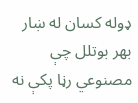ډوله کسان له ښار بهر بوتلل چې مصنوعي رڼا پکې نه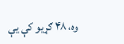وه، ۴۸ ګړیو کې یې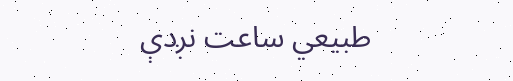طبیعي ساعت نږدې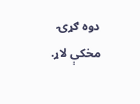دوه ګړۍ مخکې لاړ.